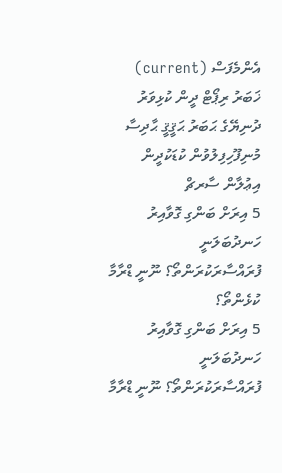އެންމެފަސް (current) ޚަބަރު ރިޕޯޓް ދީން ކުޅިވަރު ދުނިޔޭގެ ޙަބަރު ޙަޤީޤީ ޙާދިސާ މުނިފޫހިފިލުވުން ކުޑަކުދީން އިޢުލާން ސާރޗް
5 އިރަށް ބަންގި ގޮވާއިރު ހަނދުބަލަނީ ފުރައްސާރަކުރަންތޯ؟ ނޫނީ ޑްރާމާ ކުޅެންތޯ؟
5 އިރަށް ބަންގި ގޮވާއިރު ހަނދުބަލަނީ ފުރައްސާރަކުރަންތޯ؟ ނޫނީ ޑްރާމާ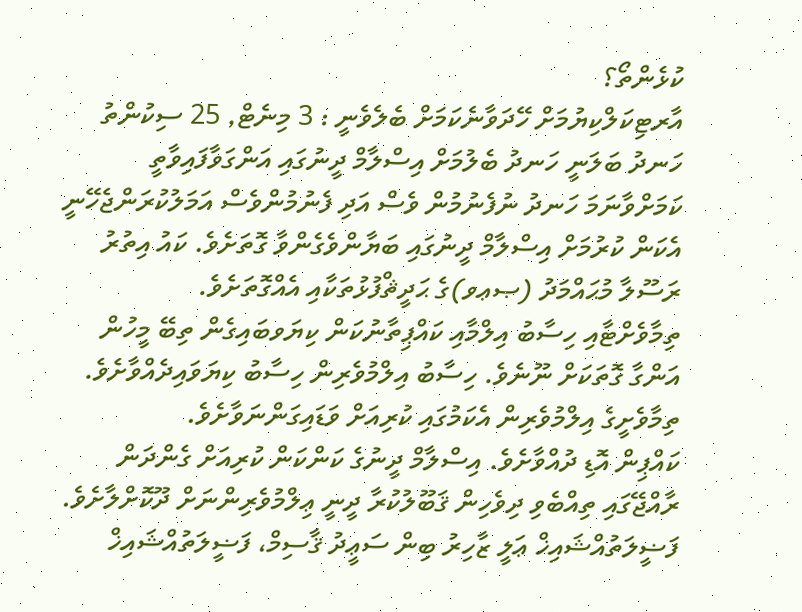ކުޅެންތޯ؟
އާރޓިކަލްކިޔުމަށް ހޭދަވާނެކަމަށް ބެލެވެނީ : 3 މިނެޓް, 25 ސިކުންތު
ހަނދު ބަލަނީ ހަނދު ބެލުމަށް އިސްލާމް ދީނުގައި އަންގަވާފައިވާތީ ކަމަށްވާނަމަ ހަނދު ނުފެނުމުން ވެސް އަދި ފެނުމުންވެސް އަމަލުކުރަންޖެހޭނީ އެކަން ކުރުމަށް އިސްލާމް ދީނުގައި ބަޔާންވެގެންވާ ގޮތަށެވެ. ކައު އިތުރު ރަސޫލާ މުޙައްމަދު (ޞޢވ)ގެ ޙަދީޘްފުޅުތަކާއި އެއްގޮތަށެވެ.
ތިމާވެށްޓާއި ހިސާބު އިލްމާއި ކައްޕިތާނުކަން ކިޔަވބައިގެން ތިބޭ މީހުން އަންގާ ގޮތަކަށް ނޫނެވެ. ހިސާބު އިލްމުވެރިން ހިސާބު ކިޔަވައިދެއްވާށެވެ. ތިމާވެށީގެ އިލްމުވެރިން އެކަމުގައި ކުރިއަށް ވަޑައިގަންނަވާށެވެ.
ކައްޕިން އޮޑި ދުއްވާށެވެ. އިސްލާމް ދީނުގެ ކަންކަން ކުރިއަށް ގެންދަން ރާއްޖޭގައި ތިއްބެވި ދިވެހިން ޤަބޫލުކުރާ ދީނީ ޢިލްމުވެރިންނަށް ދޫކޮށްލާށެވެ.
ފަޟީލަތުއްޝައިޚް ޢަލީ ޒާހިރު ބިން ސަޢީދު ޤާސިމް، ފަޟީލަތުއްޝައިޚް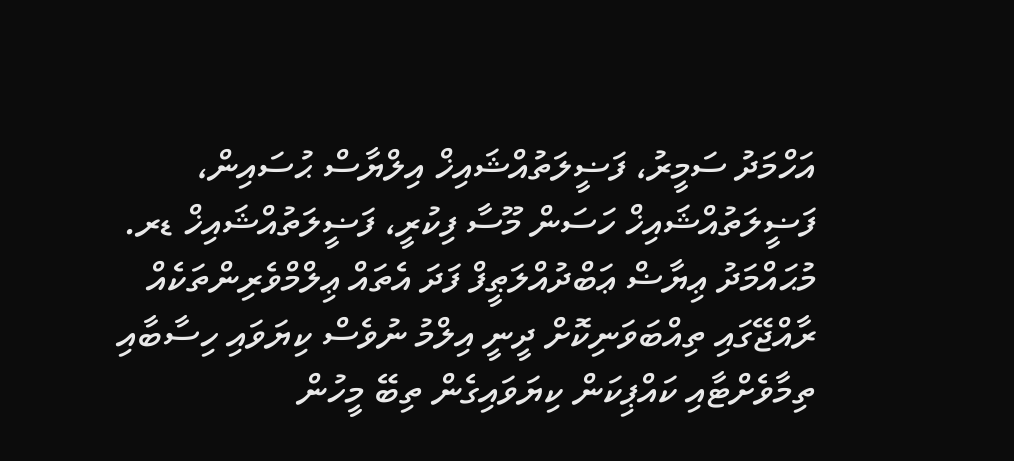އަހްމަދު ސަމީރު، ފަޟީލަތުއްޝައިޚް އިލްޔާސް ޙުސައިން، ފަޟީލަތުއްޝައިޚް ހަސަން މޫސާ ފިކުރީ، ފަޟީލަތުއްޝައިޚް ޑރ. މުޙައްމަދު ޢިޔާޟް ޢަބްދުއްލަޠީފް ފަދަ އެތައް ޢިލްމްވެރިންތަކެއް ރާއްޖޭގައި ތިއްބަވަނިކޮށް ދީނީ އިލްމު ނުވެސް ކިޔަވައި ހިސާބާއި ތިމާވެށްޓާއި ކައްޕިކަން ކިޔަވައިގެން ތިބޭ މީހުން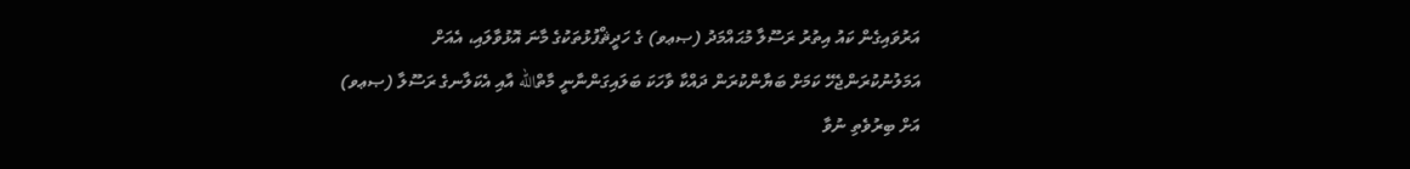އަރުވައިގެން ކައު އިތުރު ރަސޫލާ މުޙައްމަދު (ޞޢވ) ގެ ހަދީޘްފުޅުތަކުގެ މާނަ އޮޅުވާލައި، އެއަށް އަމަލުނުކުރަންޖެހޭ ކަމަށް ބަޔާންކުރަން ދައްކާ ވާހަކަ ބަލައިގަންނާނީ މާތްالله އާއި އެކަލާނގެ ރަސޫލާ (ޞޢވ) އަށް ބިރުވެތި ނުވާ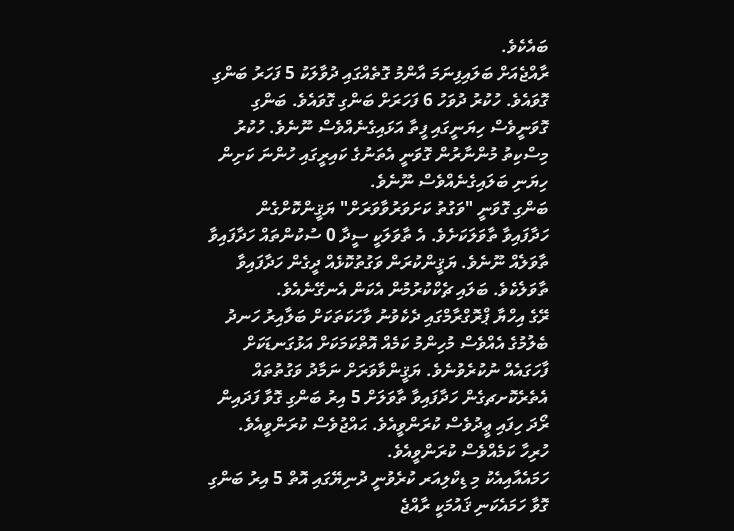ބައެކެވެ.
ރާއްޖެއަށް ބަލައިފިނަމަ އާންމު ގޮތެއްގައި ދުވާލަކު 5 ފަހަރު ބަންގި ގޮވައެވެ. ހުކުރު ދުވަހު 6 ފަހަރަށް ބަންގި ގޮވައެވެ. ބަންގި ގޮވަނީވެސް ހިޔަނީގައި ފީތާ އަޅައިގެނެއްވެސް ނޫނެވެ. ހުކުރު މިސްކިތު މުންނާރުން ގޮވަނީ އެތަނުގެ ކައިރީގައި ހުންނަ ކަށިން ހިޔަނި ބަލައިގެނެއްވެސް ނޫނެވެ.
ބަންގި ގޮވަނީ "ވަގުތު ކަށަވަރުވާވަރަށް" ޔަޤީންކޮށްގެން ހަދާފައިވާ ތާވަލަކަށެވެ. އެ ތާވަލަކީ ސީދާ 0 ސުކުންތައް ހަދާފައިވާ ތާވަލެއް ނޫނެވެ. ޔަޤީންކުރަން ވަގުތުކޮޅެއް ދީގެން ހަދާފައިވާ ތާވަލެކެވެ. ބަލައި ޗެކްކުރުމުން އެކަން އެނގޭނެއެވެ.
ރޭގެ އިހްޔާ ޕްރޮގްރާމްގައި ދެކެވުނު ވާހަކަތަކަށް ބަލާއިރު ހަނދު ބެލުމުގެ އެއްވެސް މުހިންމު ކަމެއް އޮތްކަމަކަށް އަޅުގަނޑަކަށް ފާހަގައެއް ނުކުރެވުނެވެ. ޔަޤީންވާވަރަށް ނަމާދު ވަގުތުތައް އެތެރެކޮށޗގެން ހަދާފައިވާ ތާވަލަށް 5 އިރު ބަންގި ގޮވާ ފަދައިން ރޯދަ ހިފައި ޢީދުވެސް ކުރަންވީއެވެ. ޙައްޖުވެސް ކުރަންވީއެވެ. ހުރިހާ ކަމެއްވެސް ކުރަންވީއެވެ.
ހަމައެއާއިއެކު މި ޑިކްލިއަރ ކުރެވުނީ ދުނިޔޭގައި އޮތް 5 އިރު ބަންގި ގޮވާ ހަމައެކަނި ޤައުމަކީ ރާއްޖެ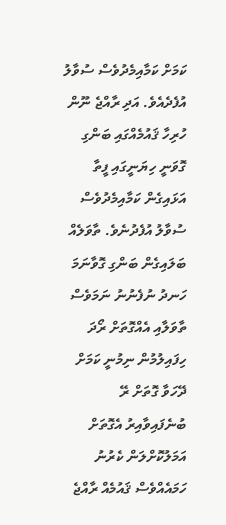ކަމަށް ކަމާއިމެދުވެސް ސުވާލު އުފެދެއެވެ. އަދި ރާއްޖެ ނޫން ހުރިހާ ޤައުމެއްގައި ބަންގި ގޮވަނީ ހިޔަނީގައި ފީތާ އަޅައިގެން ކަމާއިމެދުވެސް ސުވާލު އުފެދުނެވެ. ތާވަލެއް ބަލައިގެން ބަންގި ގޮވާނަމަ ހަނދު ނުފެނުނު ނަމަވެސް ތާވަލާއި އެއްގޮތަށް ރޯދަ ހިފައިލުމުން ނިމުނީ ކަމަށް ދޭހަވާ ގޮތަށް ރޭ ބުނެފައިވާއިރު އެގޮތަށް އަމަލުކޮށްލަން ކެރުނު ހަމައެއްވެސް ޤައުމެއް ރާއްޖެ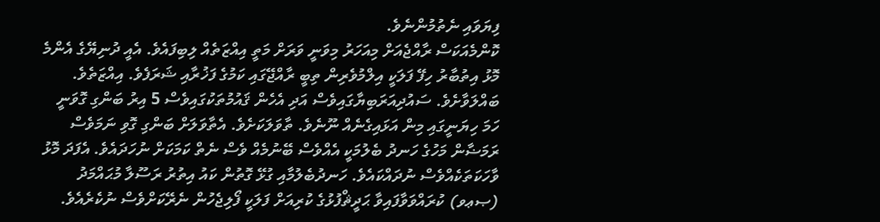ފިޔަވައި ނެތުމުންނެވެ.
ކޮންމެއަކަސް ރާއްޖެއަށް މިއަހަރު މިވަނީ ވަރަށް މަތީ އިއްޒަތެއް ލިބިފައެވެ. އެއީ ދުނިޔޭގެ އެންމެ މޮޅު އިތުބާރު ހިފޭ ފަލަކީ އިލްމުވެރިން ތިބީ ރާއްޖޭގައި ކަމުގެ ފަޚުރާއި ޝަރަފެވެ. އިއްޒަތެވެ.
ބައްލަވާށެވެ. ސައުދިއަރަބިޔާގައިވެސް އަދި އެހެން ޤައުމުތަކުގައިވެސް 5 އިރު ބަންގި ގޮވަނީ ހަމަ ހިޔަނީގައި މިން އަޅައިގެނެއް ނޫނެވެ. ތާވަލަކަށެވެ. އެތާވަލަށް ބަންގި ގޮވި ނަމަވެސް ރަމަޟާން މަހުގެ ހަނދު ބެލުމަކީ އެއްވެސް ބޭނުމެއް ވެސް ނެތް ކަމަކަށް ނުހަދައެވެ. އެފަދަ މޮޅު ވާހަކަތަކެއްވެސް ނުދައްކައެވެ. ހަނދުބެލުމާއި ގުޅޭ ގޮތުން ކައު އިތުރު ރަސޫލާ މުޙައްމަދު (ޞޢވ) ކުރައްވަވާފައިވާ ޙަދީޘްފުޅުގެ ކުރިއަށް ފަލަކީ ފޯލިޖެހުން ނެރޭކަށްވެސް ނުކެރެއެވެ.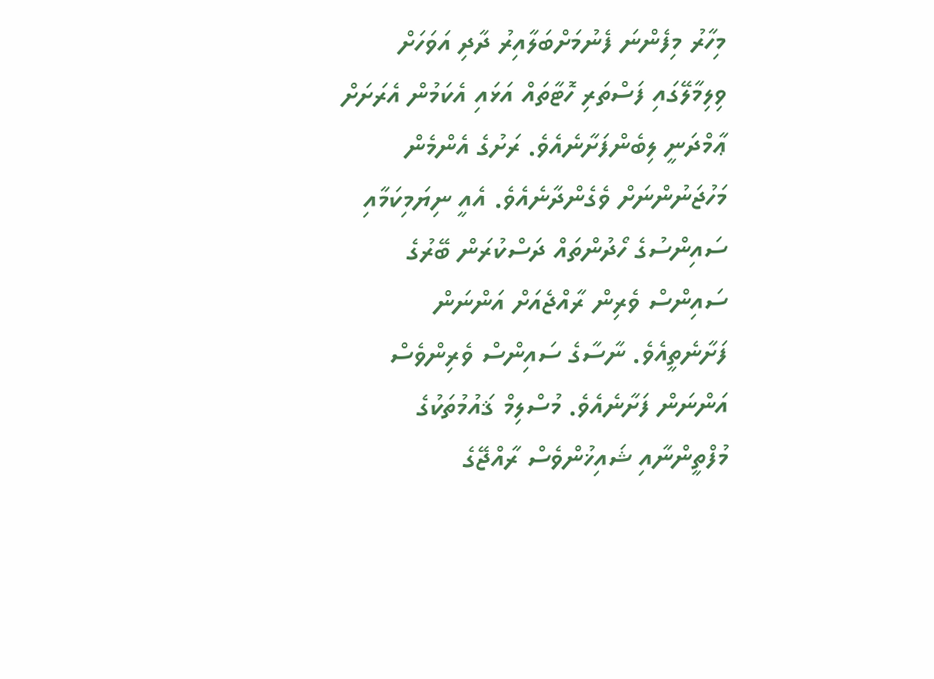މިހާރު މިފެންނަ ފެނުމަށްބަލާއިރު ދާދި އަވަހަށް ވިލިމާލޭގައި ފަސްތަރި ހޮޓާތައް އަޅައި އެކަމުން އެރަށަށް ޢާމްދަނީ ލިބެންފަށާނެއެވެ. ރަށުގެ އެންމެން މަހުޖަނުންނަށް ވެގެންދާނެއެވެ. އެއީ ނިޔަމިކަމާއި ސައިންސުގެ ހޯދުންތައް ދަސްކުރަން ބޭރުގެ ސައިންސް ވެރިން ރާއްޖެއަށް އަންނަން ފަށާނެތީއެވެ. ނާސާގެ ސައިންސް ވެރިންވެސް އަންނަން ފަށާނެއެވެ. މުސްލިމް ޤައުމުތަކުގެ މުފްތީންނާއި ޝައިޚުންވެސް ރާއްޖޭގެ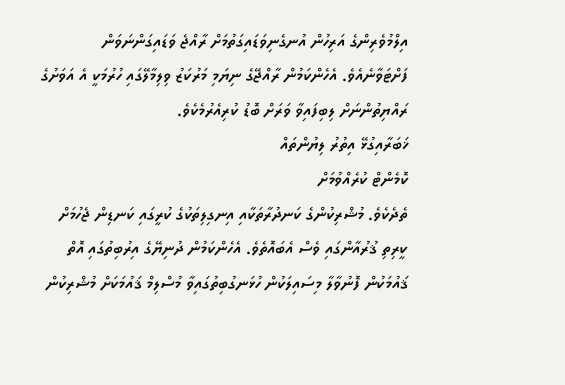އިލްމުވެރިންގެ އަރިހުން އުނގެނިވަޑައިގަތުމަށް ރާއްޖެ ވަޑައިގަންނަވަން ފަށްޓަވާނެއެވެ. އެހެންކަމުން ރާއްޖޭގެ ނިޔަމި މަރުކަޒު ވިލިމާލޭގައި ހުރުމަކީ އެ އަވަށުގެ ރައްޔިތުންނަށް ލިބިފައިވާ ވަރަށް ބޮޑު ކުރިއެރުމެކެވެ.
ޚަބަރާއިގުޅޭ އިތުރު ލިޔުންތައް
ކޮމެންޓް ކުރެއްވުމަށް
ތެދެކެވެ. މުޝްރިކުންގެ ކަނދުރާތަކާއި އިނގިލިތަކުގެ ކުރީގައި ކަނޑިން ޖެހުމަށް ކީރިތި ޤުރުއާންގައި ވެސް އެބައޮތެވެ. އެހެންކަމުން ދުނިޔޭގެ އިރުބިތުގައި އޮތް ޤައުމަކުން ފޮނުވާލާ މިސައިލަކުން ހުޅަނގުބިތުގައިވާ މުސްލިމް ޤައުމަކަށް މުޝްރިކުން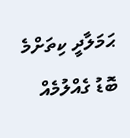ޙަމަލާދީ ކިތަށްމެ ބޮޑު ގެއްލުމެއް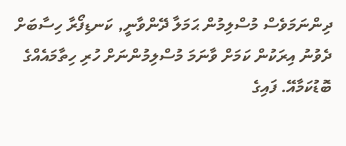ދިންނަމަވެސް މުސްލިމުން ޙަމަލާ ދޭންވާނީ, ކަނޑިފޯރާ ހިސާބަށް ދެވުނު އިރަކުން ކަމަށް ވާނަމަ މުސްލިމުންނަށް ހުރި ހިތާމައެއްގެ ބޮޑުކަމާއޭ. ފައިގެ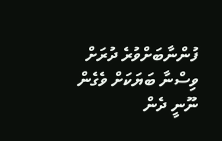ފުންނާބަށްވުރެ ދުރަށް ވިސްނާ ބަޔަކަށް ވެގެން ނޫނީ ދެން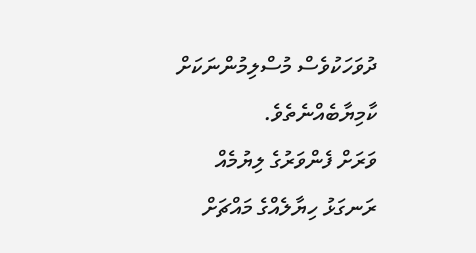ދުވަހަކުވެސް މުސްލިމުންނަކަށް ކާމިޔާބެއްނެތެވެ.
ވަރަށް ފެންވަރުގެ ލިޔުމެއް
ރަނގަޅު ހިޔާލެއްގެ މައްޗަށް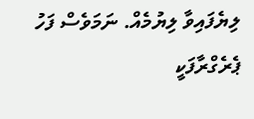ލިޔެފައިވާ ލިޔުމެއް. ނަމަވެސް ފަހު ޕެރެގްރާފަކީ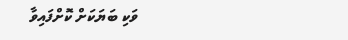ވަކި ބަޔަކަށް ކޮށްފައިވާ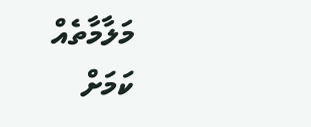މަލާމާތެއް ކަމަށް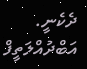ދެކެނީ.
އަބްދުއްލަތީފް